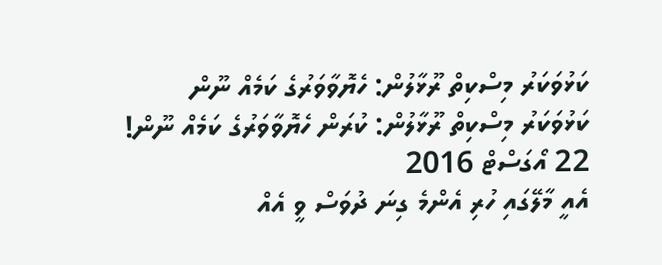ކަޅުވަކަރު މިސްކިތް ރޫޅާލުން: ހެޔޮވާވަރުގެ ކަމެއް ނޫން
ކަޅުވަކަރު މިސްކިތް ރޫޅާލުން: ކުރަން ހެޔޮވާވަރުގެ ކަމެއް ނޫން!
22 އޯގަސްޓް 2016
އެއީ މާލޭގައި ހުރި އެންމެ ގިނަ ދުވަސް ވީ އެއް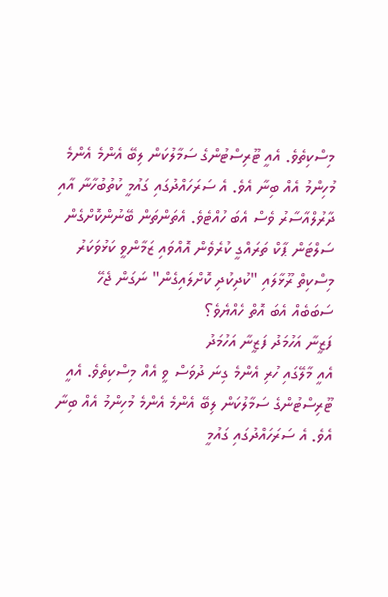މިސްކިތެވެ. އެއީ ޓޫރިސްޓުންގެ ސަމާލުކަން ލިބޭ އެންމެ އެންމެ މުހިންމު އެއް ބިނާ އެވެ. އެ ސަރަހައްދުގައި ގައުމީ ކުތުބުހާނާ އާއި ދާރުލްއާސާރު ވެސް އެބަ ހުއްޓެވެ. އެތަންތަން ބޭނުންކޮށްގެން ސަލްޓަން ޕާކް ތަރައްގީ ކުރެވެން އޮއްވައި ޒަމާންވީ ކަޅުވަކަރު މިސްކިތް ރޫޅާލައި "ކުދިކުދި ކޮށްލައިގެން" ނަގަން ޖެހޭ ސަބަބެއް އެބަ އޮތް ހެއްޔެވެ؟
ފަޒީނާ އަހުމަދު ފަޒީނާ އަހުމަދު
އެއީ މާލޭގައި ހުރި އެންމެ ގިނަ ދުވަސް ވީ އެއް މިސްކިތެވެ. އެއީ ޓޫރިސްޓުންގެ ސަމާލުކަން ލިބޭ އެންމެ އެންމެ މުހިންމު އެއް ބިނާ އެވެ. އެ ސަރަހައްދުގައި ގައުމީ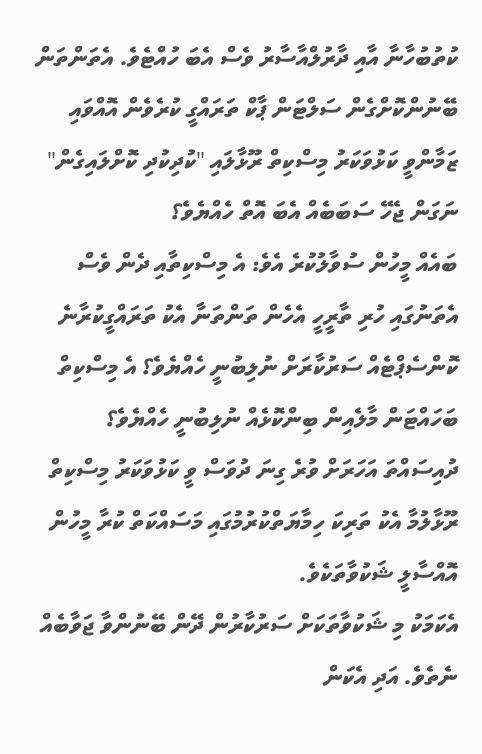ކުތުބުހާނާ އާއި ދާރުލްއާސާރު ވެސް އެބަ ހުއްޓެވެ. އެތަންތަން ބޭނުންކޮށްގެން ސަލްޓަން ޕާކް ތަރައްގީ ކުރެވެން އޮއްވައި ޒަމާންވީ ކަޅުވަކަރު މިސްކިތް ރޫޅާލައި "ކުދިކުދި ކޮށްލައިގެން" ނަގަން ޖެހޭ ސަބަބެއް އެބަ އޮތް ހެއްޔެވެ؟
ބައެއް މީހުން ސުވާލުކުރެ އެވެ: އެ މިސްކިތާއި ދެން ވެސް އެތަނުގައި ހުރި ތާރީހީ އެހެން ތަންތަނާ އެކު ތަރައްގީކުރާނެ ކޮންސެޕްޓެއް ސަރުކާރަށް ނުލިބުނީ ހެއްޔެވެ؟ އެ މިސްކިތް ބަހައްޓަން މާލެއިން ބިންކޮޅެއް ނުލިބުނީ ހެއްޔެވެ؟ ދުއިސައްތަ އަހަރަށް ވުރެ ގިނަ ދުވަސް ވީ ކަޅުވަކަރު މިސްކިތް ރޫޅާލުމާ އެކު ތަރިކަ ހިމާޔަތްކުރުމުގައި މަސައްކަތް ކުރާ މީހުން އޮއްސާލީ ޝަކުވާތަކެވެ.
އެކަމަކު މި ޝަކުވާތަކަށް ސަރުކާރުން ދޭން ބޭނުންވާ ޖަވާބެއް ނެތެވެ. އަދި އެކަން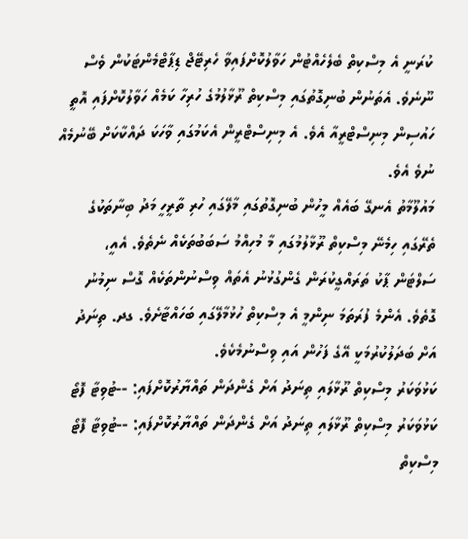ކުރަނީ އެ މިސްކިތް ބެލެހެއްޓުން ހަވާލުކޮށްފައިވާ ހެރިޓޭޖް ޑިޕާޓްމެންޓަކުން ވެސް ނޫނެވެ. އެތަނުން ބުނިގޮތުގައި މިސްކިތް ރޫޅާލުމުގެ ހުރިހާ ކަމެއް ހަވާލުކޮށްފައި އޮތީ ހައުސިން މިނިސްޓްރީއާ އެވެ. އެ މިނިސްޓްރީން އެކަމުގައި ވާހަކަ ދައްކާކަށް ބޭނުމެއް ނުވެ އެވެ.
މައުލޫމާތު އެނގޭ ބައެއް މީހުން ބުނިގޮތުގައި މާލޭގައި ހުރި ތާރީހީ މަދު ބިނާތަކުގެ ތެރޭގައި ހިމެނޭ މިސްކިތް ރޫޅާލުމުގައި މާ މުހިއްމު ސަބަބުތަކެއް ނެތެވެ. އެއީ، ސަލްޓަން ޕާކު ތަރައްގީކުރަން ގެންގުޅުނު އެތައް ވިސްނުންތަކެއް ގޮސް ނިމުނު ގޮތެވެ. އެންމެ ފުރަތަމަ ނިންމީ އެ މިސްކިތް ހުޅުމާލޭގައި ބަހައްޓާށެވެ. ގދ. ތިނަދު އަށް ބަދަލުކުރުމަކީ އޭގެ ފަހުން އައި ވިސްނުމެކެވެ.
ކަޅުވަކަރު މިސްކިތް ރޫޅާލައި ތިނަދު އަށް ގެންދަން ތައްޔާރުކޮށްފައި: --ޓުވިޓާ ފޮޓޯ
ކަޅުވަކަރު މިސްކިތް ރޫޅާލައި ތިނަދު އަށް ގެންދަން ތައްޔާރުކޮށްފައި: --ޓުވިޓާ ފޮޓޯ
މިސްކިތް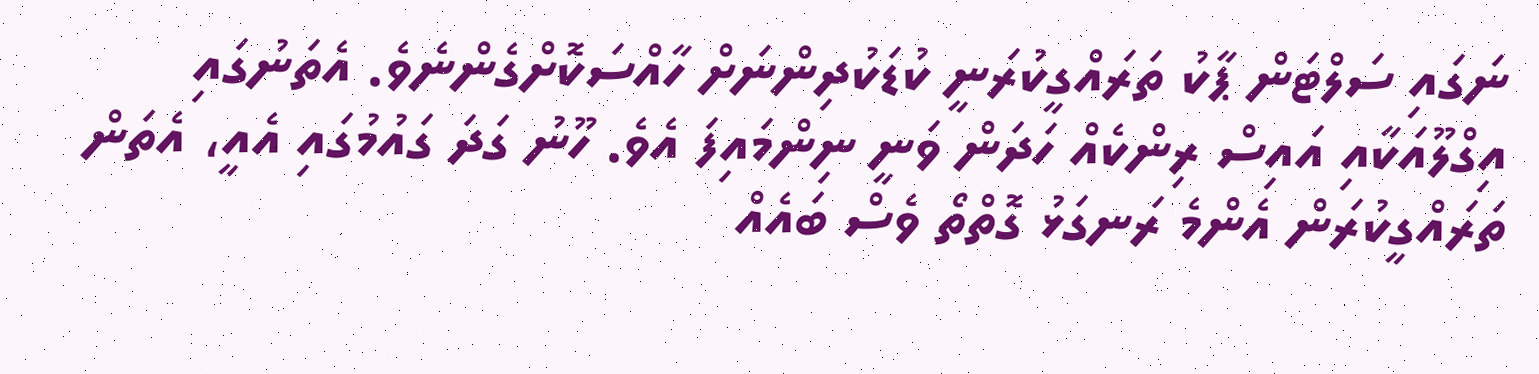ނަގައި ސަލްޓަން ޕާކު ތަރައްގީކުރަނީ ކުޑަކުދިންނަށް ހާއްސަކޮށްގެންނެވެ. އެތަނުގައި އިގްލޫއަކާއި އައިސް ރިންކެއް ހަދަން ވަނީ ނިންމައިފަ އެވެ. ހޫނު ގަދަ ގައުމުގައި އެއީ، އެތަން ތަރައްގީކުރަން އެންމެ ރަނގަޅު ގޮތްތޯ ވެސް ބައެއް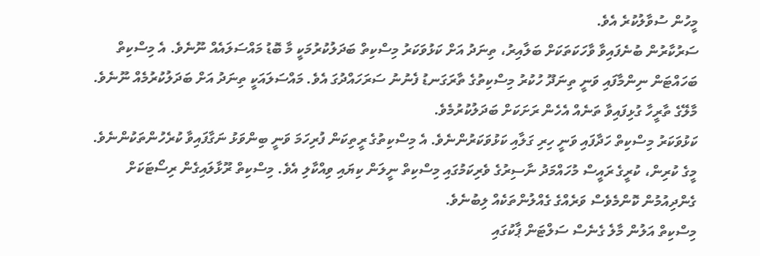މީހުން ސުވާލުކުރެ އެވެ.
ސަރުކާރުން ބުނެފައިވާ ވާހަކަތަކަށް ބަލާއިރު، ތިނަދު އަށް ކަޅުވަކަރު މިސްކިތް ބަދަލުކުރުމަކީ މާ ބޮޑު މައްސަލައެއް ނޫނެވެ. އެ މިސްކިތް ބަހައްޓަން ނިންމާފައި ވަނީ ތިނަދޫ ހުކުރު މިސްކިތުގެ ތާރަގަނޑު ފެނުނު ސަރަހައްދުގަ އެވެ. މައްސަލައަކީ ތިނަދު އަށް ބަދަލުކުރުމެއް ނޫނެވެ. މާލޭގެ ތާރީހާ ގުޅިފައިވާ ތަނެއް އެހެން ރަށަކަށް ބަދަލުކުރުމެވެ.
ކަޅުވަކަރު މިސްކިތް ހަދާފައި ވަނީ ހިރި ގަލާއި ކަޅުވަކަރުންނެވެ. އެ މިސްކިތުގެ ރީތިކަން ފުރިހަމަ ވަނީ ބިންވަޅު ނަގާފައިވާ ކުރެހުންތަކުންނެވެ. މީގެ ކުރިން، ކުރީގެ ރައީސް މުހައްމަދު ނާސިރުގެ ވެރިކަމުގައި މިސްކިތް ނީލަން ކިޔައި ވިއްކާލި އެވެ. މިސްކިތް ރޫޅާލައިގެން ރިސޯޓަކަށް ގެންދިއުމުން ކޮންމެވެސް ވަރެއްގެ ގެއްލުންތަކެއް ލިބުނެވެ.
މިސްކިތް އަލުން މާލެ ގެނެސް ސަލްޓަން ޕާކުގައި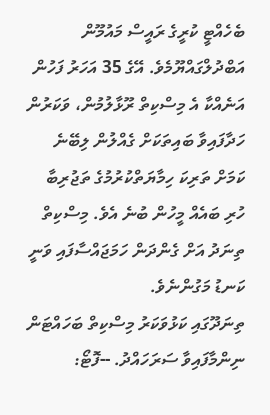ބެހެއްޓީ ކުރީގެ ރައީސް މައުމޫން އަބްދުލްގައްޔޫމެވެ. އޭގެ 35 އަހަރު ފަހުން އަނެއްކާ އެ މިސްކިތް ރޫޅާލުމުން، ވަކަރުން ހަދާފައިވާ ބައިތަކަށް ގެއްލުން ލިބޭނެ ކަމަށް ތަރިކަ ހިމާޔަތްކުރުމުގެ ތަޖުރިބާ ހުރި ބައެއް މީހުން ބުނެ އެވެ. މިސްކިތް ތިނަދު އަށް ގެންދަން ހަމަޖައްސާފައި ވަނީ ކަނޑު މަގުންނެވެ.
ތިނަދޫގައި ކަޅުވަކަރު މިސްކިތް ބަހައްޓަން ނިންމާފައިވާ ސަރަހައްދު. --ފޮޓޯ: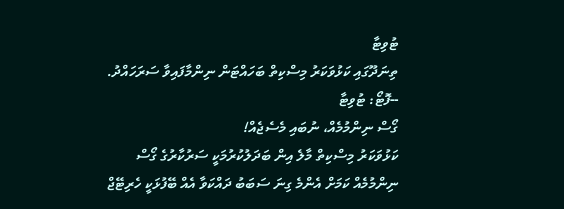ޓުވިޓާ
ތިނަދޫގައި ކަޅުވަކަރު މިސްކިތް ބަހައްޓަން ނިންމާފައިވާ ސަރަހައްދު. --ފޮޓޯ: ޓުވިޓާ
ގޯސް ނިންމުމެއް، ނުބައި މެސެޖެއް!
ކަޅުވަކަރު މިސްކިތް މާލެ އިން ބަދަލުކުރުމަކީ ސަރުކާރުގެ ގޯސް ނިންމުމެއް ކަމަށް އެންމެ ގިނަ ސަބަބު ދައްކަވާ އެއް ބޭފުޅަކީ ހެރިޓޭޖް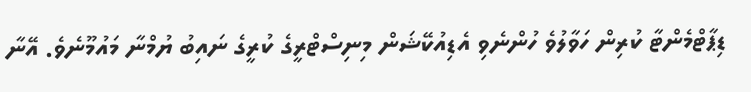ޑިޕާޓްމެންޓާ ކުރިން ހަވާލުވެ ހުންނެވި އެޑިއުކޭޝަން މިނިސްޓްރީގެ ކުރީގެ ނައިބު ޔުމްނާ މައުމޫނެވެ. އޭނާ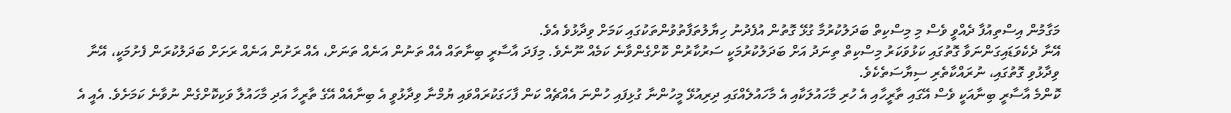މަގާމުން އިސްތިއުފާ ދެއްވީ ވެސް މި މިސްކިތް ބަދަލުކުރުމާ ގުޅޭ ގޮތުން އުފެދުނު ހިޔާލުތަފާތުވުންތަކުގައި ކަމަށް ވިދާޅުވެ އެވެ.
އޭނާ ދެކެވަޑައިގަންނަވާ ގޮތުގައި ކަޅުވަކަރު މިސްކިތް ތިނަދު އަށް ބަދަލުކުރުމަކީ ސަރުކާރުން ކޮށްގެންވާނެ ކަމެއް ނޫނެވެ. މިފަދަ އާސާރީ ބިނާތައް އެއް ތަނުން އަނެއް ތަނަށް، އެއް ރަށުން އަނެއް ރަށަށް ބަދަލުކުރަން ފެށުމަކީ، އޭނާ ވިދާޅުވި ގޮތުގައި، ނުރައްކާތެރި ސިޔާސަތެކެވެ.
ކޮންމެ އާސާރީ ބިނާއަކީ ވެސް އޭގައި ތާރީހާއި އެ ހުރި މާހައުލަކާއި އެ މާހައުލެއްގައި ދިރިއުޅޭ މީހުންނާ ގުޅިފައި ހުންނަ އެއްޗެއް ކަން ފާހަގަކުރައްވައި ޔުމްނާ ވިދާޅުވީ އެ ބިނާއެއް އޭގެ ތާރީހާ އަދި މާހައުލާ ވަކިކޮށްގެން ނުވާނެ ކަމަށެވެ. އެއީ އެ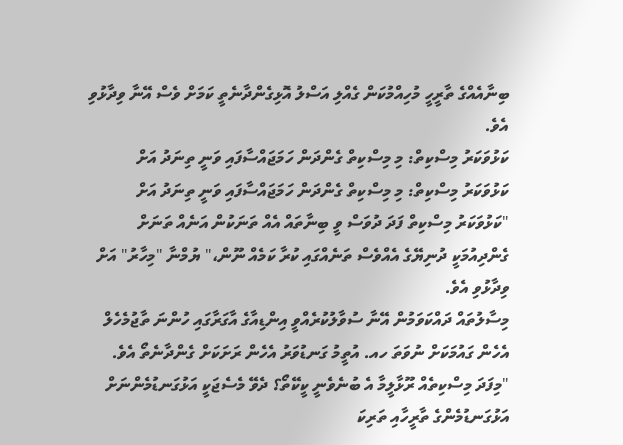ބިނާއެއްގެ ތާރީހީ މުހިއްމުކަން ގެއްލި އަސްލު އޮޅިގެންދާނެތީ ކަމަށް ވެސް އޭނާ ވިދާޅުވި އެވެ.
ކަޅުވަކަރު މިސްކިތް: މި މިސްކިތް ގެންދަން ހަމަޖައްސާފައި ވަނީ ތިނަދު އަށް
ކަޅުވަކަރު މިސްކިތް: މި މިސްކިތް ގެންދަން ހަމަޖައްސާފައި ވަނީ ތިނަދު އަށް
"ކަޅުވަކަރު މިސްކިތް ފަދަ ދުވަސް ވީ ބިނާތައް އެއް ތަނަކުން އަނެއް ތަނަށް ގެންދިއުމަކީ ދުނިޔޭގެ އެއްވެސް ތަނެއްގައި ކުރާ ކަމެއް ނޫން،" ޔުމްނާ "މިހާރު" އަށް ވިދާޅުވި އެވެ.
މިސާލުތައް ދައްކަވަމުން އޭނާ ސުވާލުކުރެއްވީ އިންޑިއާގެ އާގަރާގައި ހުންނަ ތާޖުމެހެލް އެހެން ގައުމަކަށް ނުވަތަ ހއ. އުތީމު ގަނޑުވަރު އެހެން ރަށަކަށް ގެންދާނެތޯ އެވެ.
"މިފަދަ މިސްކިތެއް ރޫޅާލީމާ އެ ބުނެވެނީ ކީކޭތޯ؟ ދެވޭ މެސެޖަކީ އަޅުގަނޑުމެންނަށް އަޅުގަނޑުމެންގެ ތާރީހާއި ތަރިކަ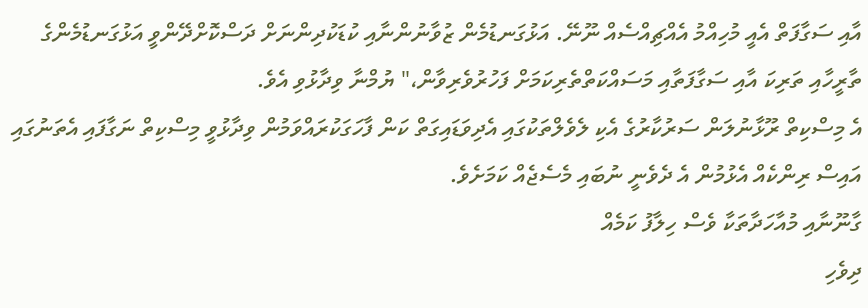އާއި ސަގާފަތް އެއީ މުހިއްމު އެއްޗިއްސެއް ނޫނޭ. އަޅުގަނޑުމެން ޒުވާނުންނާއި ކުޑަކުދިންނަށް ދަސްކޮށްދޭންވީ އަޅުގަނޑުމެންގެ ތާރީހާއި ތަރިކަ އާއި ސަގާފަތާއި މަސައްކަތްތެރިކަމަށް ފަހުރުވެރިވާން،" ޔުމްނާ ވިދާޅުވި އެވެ.
އެ މިސްކިތް ރޫޅާނުލަން ސަރުކާރުގެ އެކި ލެވެލްތަކުގައި އެދިވަޑައިގަތް ކަން ފާހަގަކުރައްވަމުން ވިދާޅުވީ މިސްކިތް ނަގާފައި އެތަނުގައި އައިސް ރިންކެއް އެޅުމުން އެ ދެވެނީ ނުބައި މެސެޖެއް ކަމަށެވެ.
ގާނޫނާއި މުއާހަދާތަކާ ވެސް ހިލާފު ކަމެއް
ދިވެހި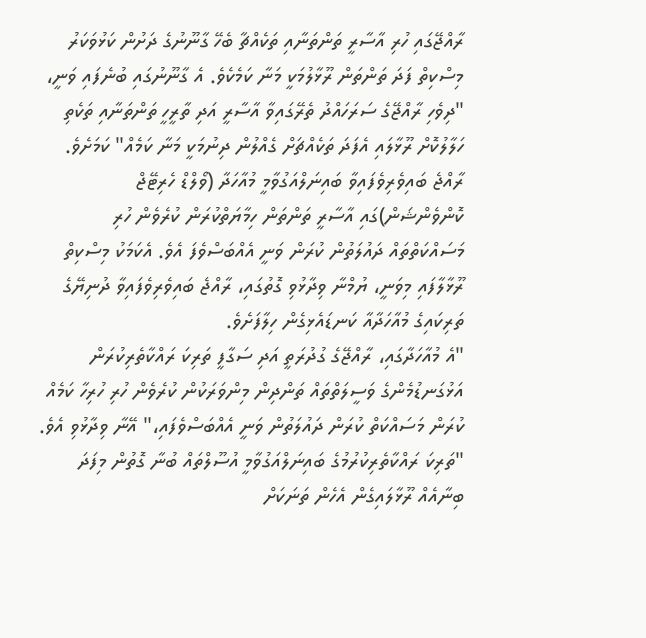ރާއްޖޭގައި ހުރި އާސާރީ ތަންތަނާއި ތަކެއްޗާ ބެހޭ ގާނޫނުގެ ދަށުން ކަޅުވަކަރު މިސްކިތް ފަދަ ތަންތަން ރޫޅާލުމަކީ މަނާ ކަމެކެވެ. އެ ގާނޫނުގައި ބުނެފައި ވަނީ، "ދިވެހި ރާއްޖޭގެ ސަރަހައްދު ތެރޭގައިވާ އާސާރީ އަދި ތާރީހީ ތަންތަނާއި ތަކެތި ހަލާލުކޮށް ރޫޅާލައި އެފަދަ ތަކެއްޗަށް ގެއްލުން ދިނުމަކީ މަނާ ކަމެއް" ކަމަށެވެ.
ރާއްޖެ ބައިވެރިވެފައިވާ ބައިނަލްއަގުވާމީ މުއާހަދާ (ވޯލްޑް ހެރިޓޭޖް ކޮންވެންޝަން)ގައި އާސާރީ ތަންތަން ހިމާޔަތްކުރަން ކުރެވެން ހުރި މަސައްކަތްތައް ދައުލަތުން ކުރަން ވަނީ އެއްބަސްވެފަ އެވެ. އެކަމަކު މިސްކިތް ރޫޅާލާފައި މިވަނީ، ޔުމްނާ ވިދާޅުވި ގޮތުގައި، ރާއްޖެ ބައިވެރިވެފައިވާ ދުނިޔޭގެ ތަރިކައިގެ މުއާހަދާއާ ކަނޑައެޅިގެން ހިލާފަށެވެ.
"އެ މުއާހަދާގައި، ރާއްޖޭގެ ގުދުރަތީ އަދި ސަގާފީ ތަރިކަ ރައްކާތެރިކުރަން އަޅުގަނޑުމެންގެ ވަސީލަތްތައް ތަންދިން މިންވަރަކުން ކުރެވެން ހުރި ހުރިހާ ކަމެއް ކުރަން މަސައްކަތް ކުރަން ދައުލަތުން ވަނީ އެއްބަސްވެފައި،" އޭނާ ވިދާޅުވި އެވެ.
"ތަރިކަ ރައްކާތެރިކުރުމުގެ ބައިނަލްއަގުވާމީ އުސޫލްތައް ބުނާ ގޮތުން މިފަދަ ބިނާއެއް ރޫޅާލައިގެން އެހެން ތަނަކަށް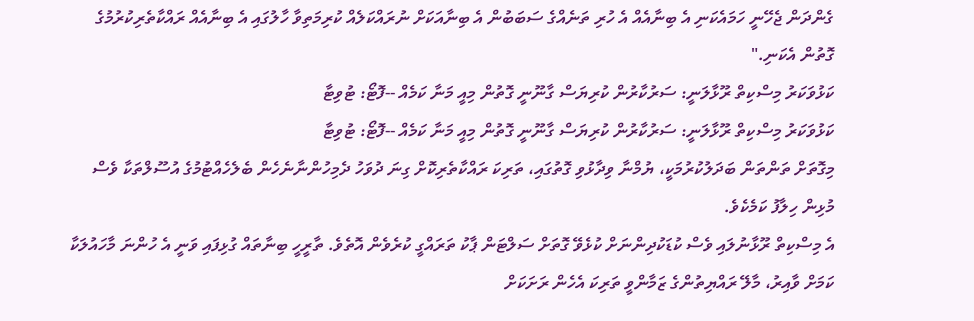ގެންދަން ޖެހޭނީ ހަމައެކަނި އެ ބިނާއެއް އެ ހުރި ތަނެއްގެ ސަބަބުން އެ ބިނާއަކަށް ނުރައްކަލެއް ކުރިމަތިވާ ހާލުގައި އެ ބިނާއެއް ރައްކާތެރިކުރުމުގެ ގޮތުން އެކަނި."
ކަޅުވަކަރު މިސްކިތް ރޫޅާލަނީ: ސަރުކާރުން ކުރިޔަސް ގާނޫނީ ގޮތުން މިއީ މަނާ ކަމެއް --ފޮޓޯ: ޓުވިޓާ
ކަޅުވަކަރު މިސްކިތް ރޫޅާލަނީ: ސަރުކާރުން ކުރިޔަސް ގާނޫނީ ގޮތުން މިއީ މަނާ ކަމެއް --ފޮޓޯ: ޓުވިޓާ
މިގޮތަށް ތަންތަން ބަދަލުކުރުމަކީ، ޔުމްނާ ވިދާޅުވި ގޮތުގައި، ތަރިކަ ރައްކާތެރިކޮށް ގިނަ ދުވަހު ދެމިހުންނާނެހެން ބެލެހެއްޓުމުގެ އުސޫލްތަކާ ވެސް މުޅިން ހިލާފު ކަމެކެވެ.
އެ މިސްކިތް ރޫޅާނުލައި ވެސް ކުޑަކުދިންނަށް ކުޅެވޭ ގޮތަށް ސަލްޓަން ޕާކު ތަރައްގީ ކުރެވެން އޮތެވެ. ތާރީހީ ބިނާތައް ގުޅިފައި ވަނީ އެ ހުންނަ މާހައުލަކާ ކަމަށް ވާއިރު، މާލޭ ރައްޔިތުންގެ ޒަމާންވީ ތަރިކަ އެހެން ރަށަކަށް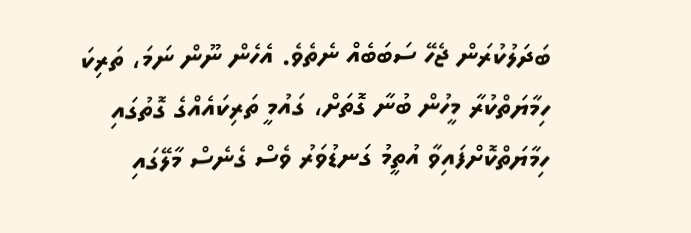ބަދަލުކުރަން ޖެހޭ ސަބަބެއް ނެތެވެ. އެހެން ނޫން ނަމަ، ތަރިކަ ހިމާޔަތްކުރާ މީހުން ބުނާ ގޮތަށް، ގައުމީ ތަރިކައެއްގެ ގޮތުގައި ހިމާޔަތްކޮށްފައިވާ އުތީމު ގަނޑުވަރު ވެސް ގެނެސް މާލޭގައި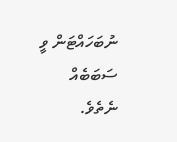ނުބަހައްޓަން ވީ ސަބަބެއް ނެތެވެ.